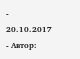- 20.10.2017
- Автор: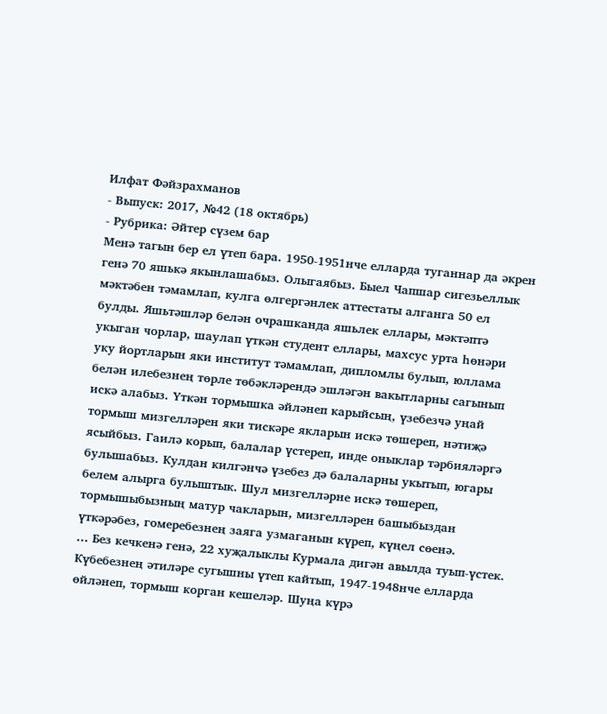Илфат Фәйзрахманов
- Выпуск: 2017, №42 (18 октябрь)
- Рубрика: Әйтер сүзем бар
Менә тагын бер ел үтеп бара. 1950-1951нче елларда туганнар да әкрен генә 70 яшькә якынлашабыз. Олыгаябыз. Быел Чапшар сигезьеллык мәктәбен тәмамлап, кулга өлгергәнлек аттестаты алганга 50 ел булды. Яшьтәшләр белән очрашканда яшьлек еллары, мәктәптә укыган чорлар, шаулап үткән студент еллары, махсус урта һөнәри уку йортларын яки институт тәмамлап, дипломлы булып, юллама белән илебезнең төрле төбәкләрендә эшләгән вакытларны сагынып искә алабыз. Үткән тормышка әйләнеп карыйсың, үзебезчә уңай тормыш мизгелләрен яки тискәре якларын искә төшереп, нәтиҗә ясыйбыз. Гаилә корып, балалар үстереп, инде оныклар тәрбияләргә булышабыз. Кулдан килгәнчә үзебез дә балаларны укытып, югары белем алырга булыштык. Шул мизгелләрне искә төшереп, тормышыбызның матур чакларын, мизгелләрен башыбыздан үткәрәбез, гомеребезнең заяга узмаганын күреп, күңел сөенә.
… Без кечкенә генә, 22 хуҗалыклы Курмала дигән авылда туып-үстек. Күбебезнең әтиләре сугышны үтеп кайтып, 1947-1948нче елларда өйләнеп, тормыш корган кешеләр. Шуңа күрә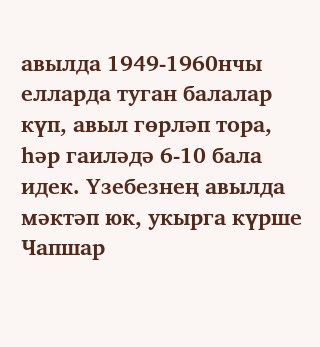авылда 1949-1960нчы елларда туган балалар күп, авыл гөрләп тора, һәр гаиләдә 6-10 бала идек. Үзебезнең авылда мәктәп юк, укырга күрше Чапшар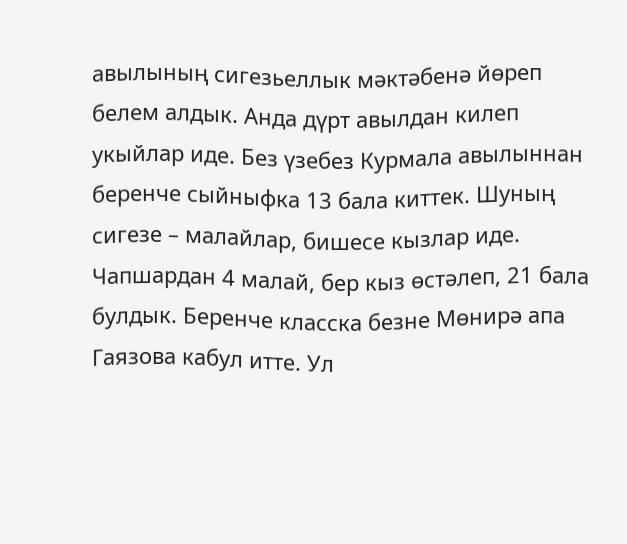авылының сигезьеллык мәктәбенә йөреп белем алдык. Анда дүрт авылдан килеп укыйлар иде. Без үзебез Курмала авылыннан беренче сыйныфка 13 бала киттек. Шуның сигезе – малайлар, бишесе кызлар иде. Чапшардан 4 малай, бер кыз өстәлеп, 21 бала булдык. Беренче класска безне Мөнирә апа Гаязова кабул итте. Ул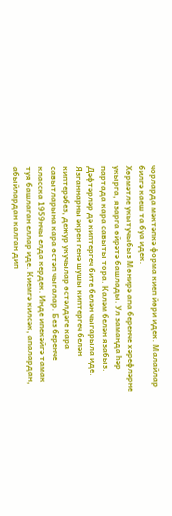чорларда мәктәпкә форма киеп йөри идек. Малайлар билгә каеш та буа идек.
Хөрмәтле укытучыбыз Мөнирә апа беренче хәрефләрне укырга, язарга өйрәтә башлады. Ул заманда һәр партада кара савыты тора. Каләм белән язабыз. Дәфтәрләр дә киптергеч бите белән чыгарыла иде. Язганнарны әкрен генә шушы киптергеч белән киптерәбез, дежур укучылар өстәлдәге кара савытларына кара өстәп чыгалар. Без беренче класска 1959нчы елда кердек. Инде ипекәйгә тамак туя башлаган еллар иде. Киемгә килсәк, апалардан, абыйлардан калган дип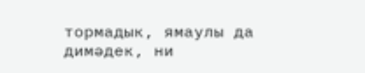тормадык, ямаулы да димәдек, ни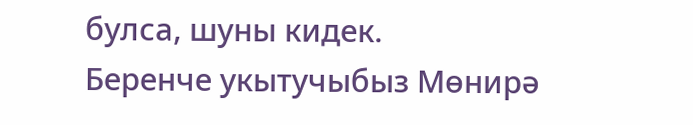булса, шуны кидек.
Беренче укытучыбыз Мөнирә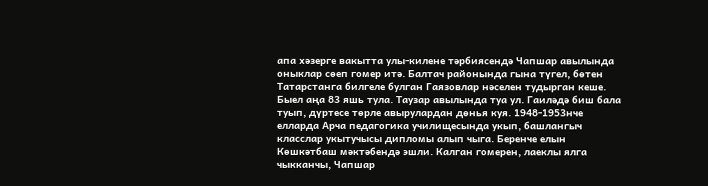апа хәзерге вакытта улы-килене тәрбиясендә Чапшар авылында оныклар сөеп гомер итә. Балтач районында гына түгел, бөтен Татарстанга билгеле булган Гаязовлар нәселен тудырган кеше. Быел аңа 83 яшь тула. Таузар авылында туа ул. Гаиләдә биш бала туып, дүртесе төрле авырулардан дөнья куя. 1948-1953нче елларда Арча педагогика училищесында укып, башлангыч класслар укытучысы дипломы алып чыга. Беренче елын Көшкәтбаш мәктәбендә эшли. Калган гомерен, лаеклы ялга чыкканчы, Чапшар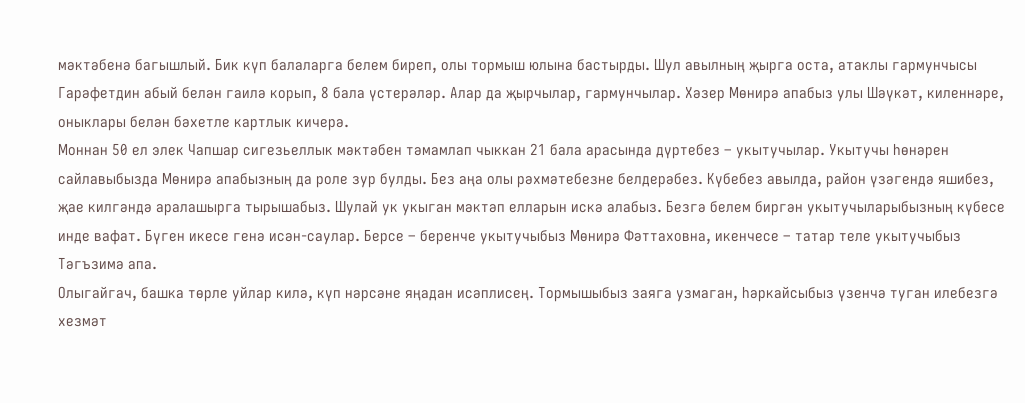мәктәбенә багышлый. Бик күп балаларга белем биреп, олы тормыш юлына бастырды. Шул авылның җырга оста, атаклы гармунчысы Гарәфетдин абый белән гаилә корып, 8 бала үстерәләр. Алар да җырчылар, гармунчылар. Хәзер Мөнирә апабыз улы Шәүкәт, киленнәре, оныклары белән бәхетле картлык кичерә.
Моннан 50 ел элек Чапшар сигезьеллык мәктәбен тәмамлап чыккан 21 бала арасында дүртебез – укытучылар. Укытучы һөнәрен сайлавыбызда Мөнирә апабызның да роле зур булды. Без аңа олы рәхмәтебезне белдерәбез. Күбебез авылда, район үзәгендә яшибез, җае килгәндә аралашырга тырышабыз. Шулай ук укыган мәктәп елларын искә алабыз. Безгә белем биргән укытучыларыбызның күбесе инде вафат. Бүген икесе генә исән-саулар. Берсе – беренче укытучыбыз Мөнирә Фәттаховна, икенчесе – татар теле укытучыбыз Тәгъзимә апа.
Олыгайгач, башка төрле уйлар килә, күп нәрсәне яңадан исәплисең. Тормышыбыз заяга узмаган, һәркайсыбыз үзенчә туган илебезгә хезмәт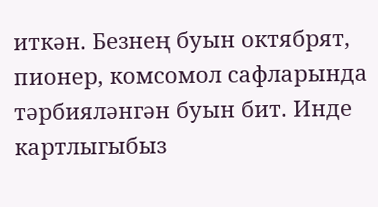иткән. Безнең буын октябрят, пионер, комсомол сафларында тәрбияләнгән буын бит. Инде картлыгыбыз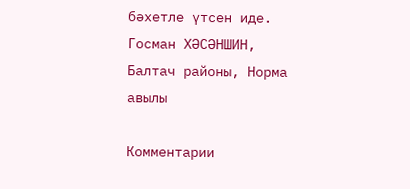бәхетле үтсен иде.
Госман ХӘСӘНШИН,
Балтач районы, Норма авылы

Комментарии